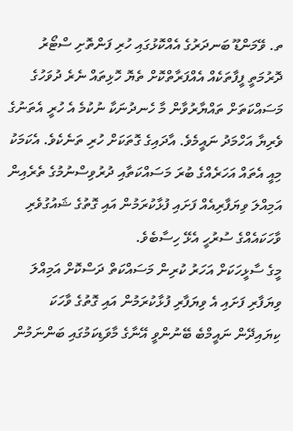ތ. ވޭމަންޑޫ ބަނދަރުގެ އެއްކޮޅުގައި ހުރި ފަންތޮށި ސްޓޯރު ދޮރުމަތީ ފީފާތަކެއް އެއްފަރާތްކޮށް ތެޔޮ ހޮޅިތައް ނެރެ ދުވަހުގެ މަސައްކަތަށް ތައްޔާރުވާން މާ ހެނދުނަކާ ނުކުމެ އެ ހުރީ އެތަނުގެ ވެރިޔާ އަހްމަދު ނައީމެވެ. އާދައިގެ ގޮތަކަށް ހުރި ތަނެކެވެ. އެކަމަކު މިއީ އެތައް އަހަރެއްގެ ބުރަ މަސައްކަތާއި ދުރުވިސްނުމުގެ ތެރެއިން އަމިއްލަ ވިޔަފާރިއެއް ފަށައި ފުޅާކުރަމުން އައި ގޮތުގެ ޝައުގުވެރި ވާހަކައެއްގެ ސުރުހީ އެޅޭ ހިސާބެވެ.
މީގެ ސާޅީހަކަށް އަހަރު ކުރިން މަސައްކަތް ދަސްކޮށް އަމިއްލަ ވިޔަފާރި ފަށައި އެ ވިޔަފާރި ފުޅާކުރަމުން އައި ގޮތުގެ ވާހަކަ ކިޔައިދޭން ނައީމްބެ ބޭނުންވީ އޭނާގެ މާވަޑިކަމުގައި ބަންނަމުން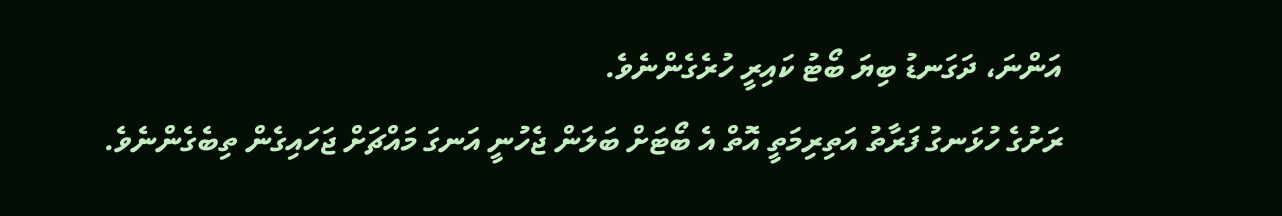އަންނަ، ދަގަނޑު ބިޔަ ބޯޓު ކައިރީ ހުރެގެންނެވެ.
ރަށުގެ ހުޅަނގު ފަރާތު އަތިރިމަތީ އޮތް އެ ބޯޓަށް ބަލަން ޖެހުނީ އަނގަ މައްޗަށް ޖަހައިގެން ތިބެގެންނެވެ.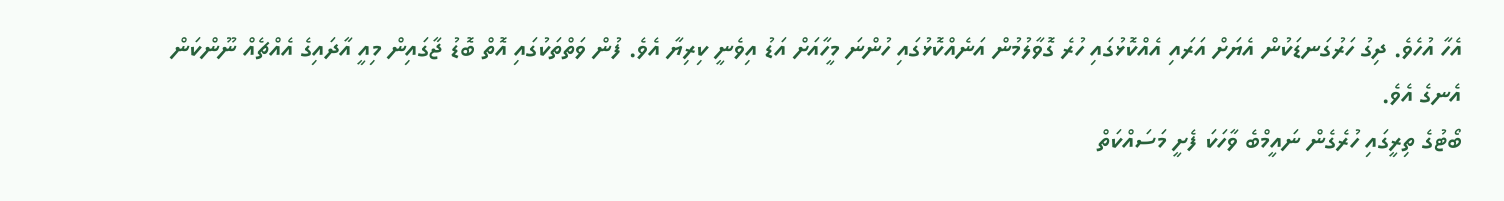އެހާ އުހެވެ. ދިގު ހަރުގަނޑަކުން އެޔަށް އަރައި އެއްކޮޅުގައި ހުރެ ގޮވާލުމުން އަނެއްކޮޅުގައި ހުންނަ މީހާއަށް އަޑު އިވެނީ ކިރިޔާ އެވެ. ފުން ވަތްތަކުގައި އޮތް ބޮޑު ޖާގައިން މިއީ އާދައިގެ އެއްޗެއް ނޫންކަން އެނގެ އެވެ.
ބޯޓުގެ ތިރީގައި ހުރެގެން ނައީމްބެ ވާހަކަ ފެށީ މަސައްކަތް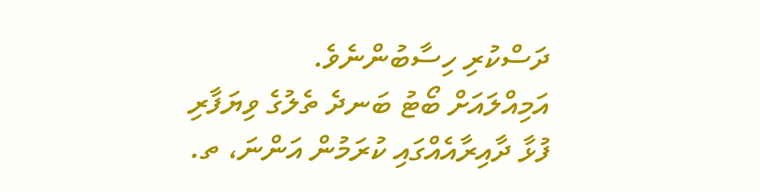ދަސްކުރި ހިސާބުންނެވެ.
އަމިއްލައަށް ބޯޓު ބަނދެ ތެލުގެ ވިޔަފާރި ފުޅާ ދާއިރާއެއްގައި ކުރަމުން އަންނަ، ތ.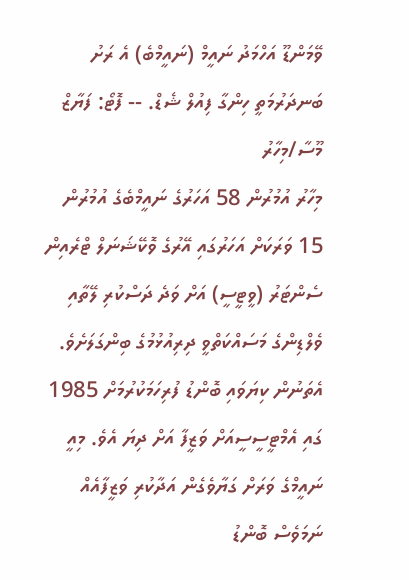ވޭމަންޑޫ އަހްމަދު ނައީމް (ނައީމްބެ) އެ ރަށު ބަނދަރުމަތީ ހިންގާ ފިއުލް ޝެޑް. -- ފޮޓޯ: ފަޔާޒް މޫސާ/މިހާރު
މިހާރު އުމުރުން 58 އަހަރުގެ ނައީމްބެގެ އުމުރުން 15 ވަރަކަށް އަހަރުގައި އޭރުގެ ވޮކޭޝަނަލް ޓްރެއިން ސެންޓަރު (ވީޓީސީ) އަށް ވަދެ ދަސްކުރި ލޭތާއި ވެލްޑިންގެ މަސައްކަތްވީ ދިރިއުޅުމުގެ ބިންގަލަށެވެ. އެތަނުން ކިޔަވައި ބޮންޑު ފުރިހަމަކުރުމަށް 1985 ގައި އެމްޓީސީސީއަށް ވަޒީފާ އަށް ދިޔަ އެވެ. މިއީ ނައީމްގެ ވަރަށް ގަޔާވެގެން އަދާކުރި ވަޒީފާއެއް ނަމަވެސް ބޮންޑު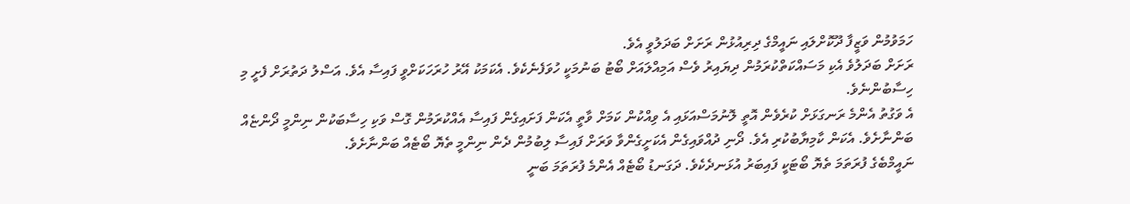ހަމަވުމުން ވަޒީފާ ދޫކޮށްލައި ނައީމްގެ ދިރިއުޅުން ރަށަށް ބަދަލުވީ އެވެ.
ރަށަށް ބަދަލުވެ އެކި މަސައްކަތްކުރަމުން ދިޔައިރު ވެސް އަމިއްލައަށް ބޯޓު ބަނުމަކީ ހުވަފެނެކެވެ. އެކަމަކު އޭރު ހުރަހަކަށްވީ ފައިސާ އެވެ. އަސްލު ދަތުރަށް ފެށީ މި ހިސާބުންނެވެ.
އެ ވަގުތު އެންމެ ރަނގަޅަށް ކުރެވެން އޮތީ ލޮނުމަސްއަޅައި އެ ވިއްކުން ކަމަށް ވާތީ އެކަން ފަށައިގެން ފައިސާ އެއްކުރަމުން ގޮސް ވަކި ހިސާބަކުން ނިންމީ ދޯންޏެއް ބަންނާށެވެ. އެކަން ކާމިޔާބުކުރި އެވެ. ދޯނި ދުއްވައިގެން އެކަށީގެންވާ ވަރަށް ފައިސާ ލިބުމުން ދެން ނިންމީ ތެޔޮ ބޯޓެއް ބަންނާށެވެ.
ނައީމްބެގެ ފުރަތަމަ ތެޔޮ ބޯޓަކީ ފައިބަރު އުޅަނދެކެވެ. ދަގަނޑު ބޯޓެއް އެންމެ ފުރަތަމަ ބަނީ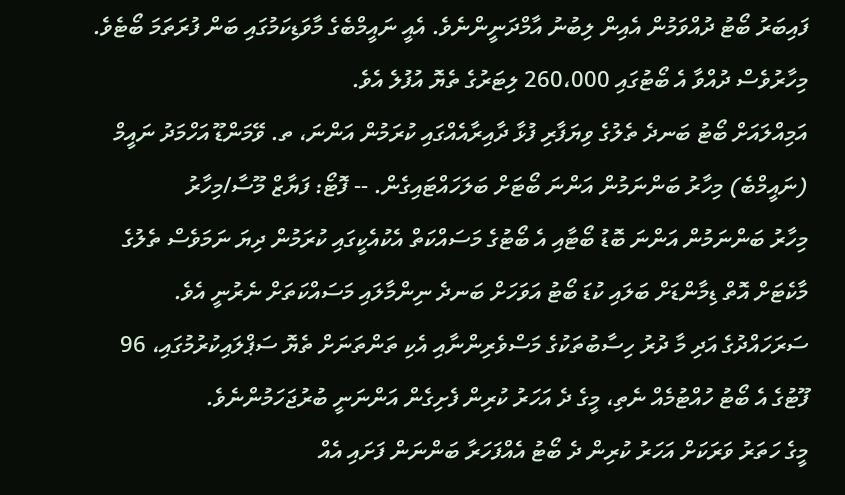ފައިބަރު ބޯޓު ދުއްވަމުން އެއިން ލިބުނު އާމްދަނީންނެވެ. އެއީ ނައީމްބެގެ މާވަޑިކަމުގައި ބަން ފުރަތަމަ ބޯޓެވެ. މިހާރުވެސް ދުއްވާ އެ ބޯޓުގައި 260،000 ލިޓަރުގެ ތެޔޮ އުފުލެ އެވެ.
އަމިއްލައަށް ބޯޓު ބަނދެ ތެލުގެ ވިޔަފާރި ފުޅާ ދާއިރާއެއްގައި ކުރަމުން އަންނަ، ތ. ވޭމަންޑޫ އަހްމަދު ނައީމް (ނައީމްބެ) މިހާރު ބަންނަމުން އަންނަ ބޯޓަށް ބަލަހައްޓައިގެން. -- ފޮޓޯ: ފަޔާޒް މޫސާ/މިހާރު
މިހާރު ބަންނަމުން އަންނަ ބޮޑު ބޯޓާއި އެ ބޯޓުގެ މަސައްކަތް އެކުއެކީގައި ކުރަމުން ދިޔަ ނަމަވެސް ތެލުގެ މާކެޓަށް އޮތް ޑިމާންޑަށް ބަލައި ކުޑަ ބޯޓު އަވަހަށް ބަނދެ ނިންމާލައި މަސައްކަތަށް ނެރުނީ އެވެ. ސަރަހައްދުގެ އަދި މާ ދުރު ހިސާބުތަކުގެ މަސްވެރިންނާއި އެކި ތަންތަނަށް ތެޔޮ ސަޕްލައިކުރުމުގައި، 96 ފޫޓުގެ އެ ބޯޓު ހުއްޓުމެއް ނެތި، މީގެ ދެ އަހަރު ކުރިން ފެށިގެން އަންނަނީ ބުރުޖަހަމުންނެވެ.
މީގެ ހަތަރު ވަރަކަށް އަހަރު ކުރިން ދެ ބޯޓު އެއްފަހަރާ ބަންނަން ފަށައި އެއް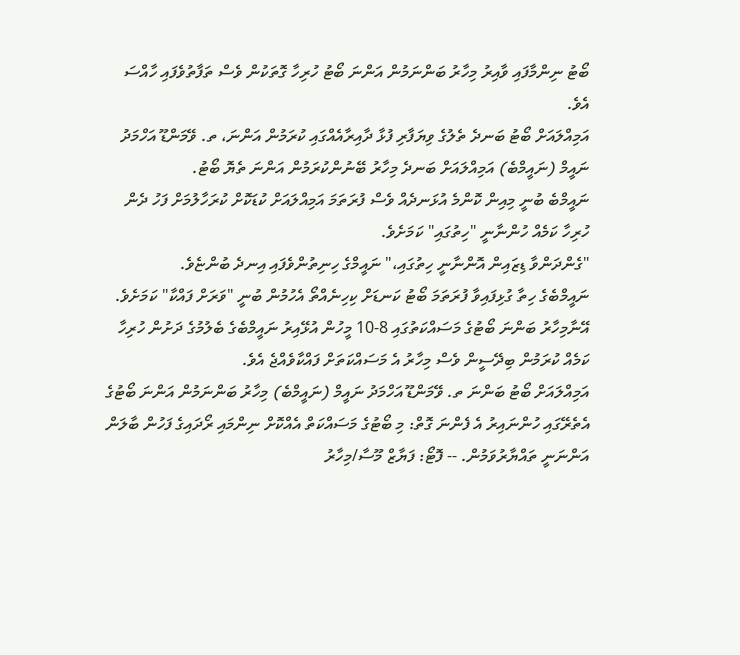ބޯޓު ނިންމާފައި ވާއިރު މިހާރު ބަންނަމުން އަންނަ ބޯޓު ހުރިހާ ގޮތަކުން ވެސް ތަފާތުވެފައި ހާއްސަ އެވެ.
އަމިއްލައަށް ބޯޓު ބަނދެ ތެލުގެ ވިޔަފާރި ފުޅާ ދާއިރާއެއްގައި ކުރަމުން އަންނަ، ތ. ވޭމަންޑޫ އަހްމަދު ނައީމް (ނައީމްބެ) އަމިއްލައަށް ބަނދެ މިހާރު ބޭނުންކުރަމުން އަންނަ ތެޔޮ ބޯޓު.
ނައީމްބެ ބުނީ މިއިން ކޮންމެ އުޅަނދެއް ވެސް ފުރަތަމަ އަމިއްލައަށް ކުޑަކޮށް ކުރަހާލުމަށް ފަހު ދެން ހުރިހާ ކަމެއް ހުންނާނީ "ހިތުގައި" ކަމަށެވެ.
"ގެންދަންވާ ޑިޒައިން އޮންނާނީ ހިތުގައި،" ނައީމްގެ ހިނިތުންވެފައި އިނދެ ބުންޏެވެ.
ނައީމްބެގެ ހިތާ ގުޅިފައިވާ ފުރަތަމަ ބޯޓު ކަނޑަށް ކިހިނެއްތޯ އެހުމުން ބުނީ "ވަރަށް ފައްކާ" ކަމަށެވެ. އޭނާމިހާރު ބަންނަ ބޯޓުގެ މަސައްކަތުގައި 8-10 މީހުން އުޅޭއިރު ނައީމްބެގެ ބެލުމުގެ ދަށުން ހުރިހާ ކަމެއް ކުރަމުން ބިދޭސީން ވެސް މިހާރު އެ މަސައްކަތަށް ފައްކާވެއްޖެ އެވެ.
އަމިއްލައަށް ބޯޓު ބަންނަ ތ. ވޭމަންޑޫ އަހްމަދު ނައީމް (ނައީމްބެ) މިހާރު ބަންނަމުން އަންނަ ބޯޓުގެ އެތެރޭގައި ހުންނައިރު އެ ފެންނަ ގޮތް: މި ބޯޓުގެ މަސައްކަތް އެއްކޮށް ނިންމައި ރޯދައިގެ ފަހުން ބާލަން އަންނަނީ ތައްޔާރުވަމުން. -- ފޮޓޯ: ފަޔާޒް މޫސާ/މިހާރު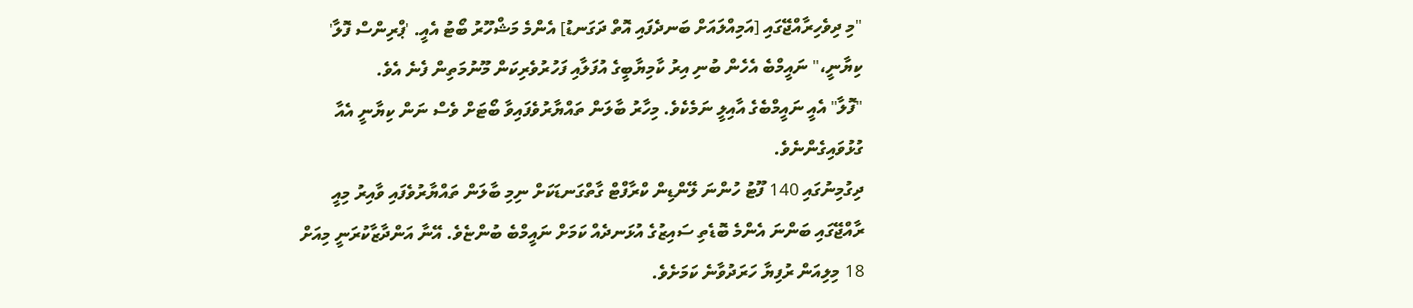"މި ދިވެހިރާއްޖޭގައި [އަމިއްލައަށް ބަނދެފައި އޮތް ދަގަނޑު] އެންމެ މަޝްހޫރު ބޯޓު އެއީ. 'ޕްރިންސް ފޮލާ' ކިޔާނީ،" ނައީމްބެ އެހެން ބުނި އިރު ކާމިޔާބީގެ އުފަލާއި ފަހުރުވެރިކަން މޫނުމަތިން ފެނެ އެވެ.
"ފޮލާ" އެއީ ނައީމްބެގެ އާއިލީ ނަމެކެވެ. މިހާރު ބާލަން ތައްޔާރުވެފައިވާ ބޯޓަށް ވެސް ނަން ކިޔާނީ އެއާ ގުޅުވައިގެންނެވެ.
ދިގުމިނުގައި 140 ފޫޓު ހުންނަ ލޭންޑިން ކްރާފްޓް ގާތްގަނޑަކަށް ނިމި ބާލަން ތައްޔާރުވެފައި ވާއިރު މިއީ ރާއްޖޭގައި ބަންނަ އެންމެ ބޮޑެތި ސައިޒުގެ އުޅަނދެއް ކަމަށް ނައީމްބެ ބުންޏެވެ. އޭނާ އަންދާޒާކުރަނީ މިއަށް 18 މިލިއަން ރުފިޔާ ހަރަދުވާނެ ކަމަށެވެ.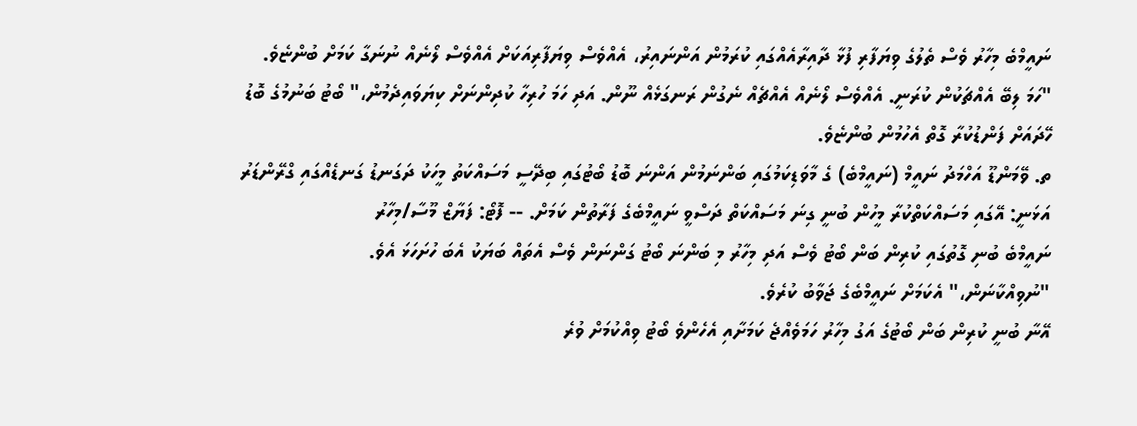ނައީމްބެ މިހާރު ވެސް ތެލުގެ ވިޔަފާރި ފުޅާ ދާއިރާއެއްގައި ކުރަމުން އަންނައިރު، އެއްވެސް ވިޔަފާރިއަކަށް އެއްވެސް ލޯނެއް ނުނަގާ ކަމަށް ބުންޏެވެ.
"ހަމަ ލިބޭ އެއްޗަކުން ކުރަނީ. އެއްވެސް ލޯނެއް އެއްޗެއް ނެގުން ރަނގަޅެއް ނޫން. އަދި ހަމަ ހުރިހާ ކުދިންނަށް ކިޔަވައިދެމުން،" ބޯޓު ބަނުމުގެ ބޮޑު ހޭދައަށް ފަންޑުކުރާ ގޮތް އެހުމުން ބުންޏެވެ.
ތ. ވޭމަންޑޫ އަހްމަދު ނައީމް (ނައީމްބެ) ގެ މާވަޑިކަމުގައި ބަންނަމުން އަންނަ ބޮޑު ބޯޓުގައި ބިދޭސީ މަސައްކަތު މީހަކު ދަގަނޑު ގަނޑެއްގައި ގްރޭންޑަރު އަޅަނީ: އޭގައި މަސައްކަތްކުރާ މީހުން ބުނީ ގިނަ މަސައްކަތް ދަސްވީ ނައީމްބެގެ ފަރާތުން ކަމަށް. -- ފޮޓޯ: ފަޔާޒް މޫސާ/މިހާރު
ނައީމްބެ ބުނި ގޮތުގައި ކުރިން ބަން ބޯޓު ވެސް އަދި މިހާރު މި ބަންނަ ބޯޓު ގަންނަން ވެސް އެތައް ބަޔަކު އެބަ ހުށަހަޅަ އެވެ.
"ނުވިއްކާނަން،" އެކަމަށް ނައީމްބެގެ ޖަވާބު ކުރެވެ.
އޭނާ ބުނީ ކުރިން ބަން ބޯޓުގެ އަގު މިހާރު ހަމަވެއްޖެ ކަމަށާއި އެހެންވެ ބޯޓު ވިއްކުމަށް ވުރެ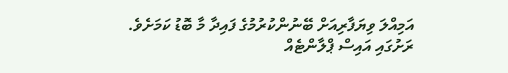އަމިއްލަ ވިޔަފާރިއަށް ބޭނުންކުރުމުގެ ފައިދާ މާ ބޮޑު ކަމަށެވެ.
ރަށުގައި އައިސް ޕްލާންޓެއް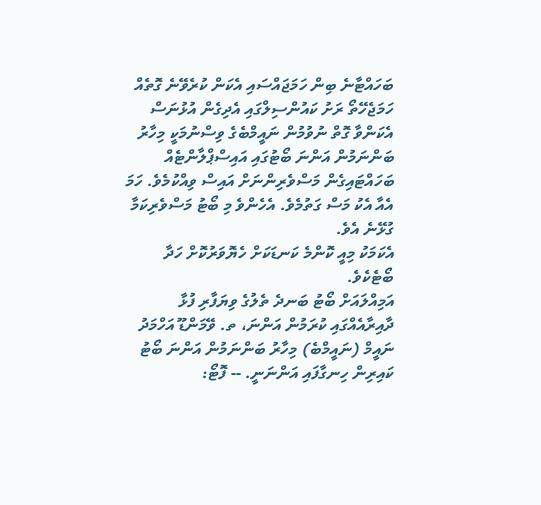ބަހައްޓާނެ ބިން ހަމަޖައްސައި އެކަން ކުރެވޭނެ ގޮތެއް ހަމަޖެހޭތޯ ރަށު ކައުންސިލްގައި އެދިގެން އުޅުނަސް އެކަންވާ ގޮތް ނުވުމުން ނައީމްބެގެ ވިސްނުމަކީ މިހާރު ބަންނަމުން އަންނަ ބޯޓުގައި އައިސްޕްލާންޓެއް ބަހައްޓައިގެން މަސްވެރިންނަށް އައިސް ވިއްކުމެވެ. ހަމަ އެއާ އެކު މަސް ގަތުމެވެ. އެހެންވެ މި ބޯޓު މަސްވެރިކަމާ ގުޅޭނެ އެވެ.
އެކަމަކު މިއީ ކޮންމެ ކަނޑަކަށް ހެޔޮވަރުކޮށް ހަދާ ބޯޓެކެވެ.
އަމިއްލައަށް ބޯޓު ބަނދެ ތެލުގެ ވިޔަފާރި ފުޅާ ދާއިރާއެއްގައި ކުރަމުން އަންނަ، ތ. ވޭމަންޑޫ އަހްމަދު ނައީމް (ނައީމްބެ) މިހާރު ބަންނަމުން އަންނަ ބޯޓު ކައިރިން ހިނގާފައި އަންނަނީ. -- ފޮޓޯ: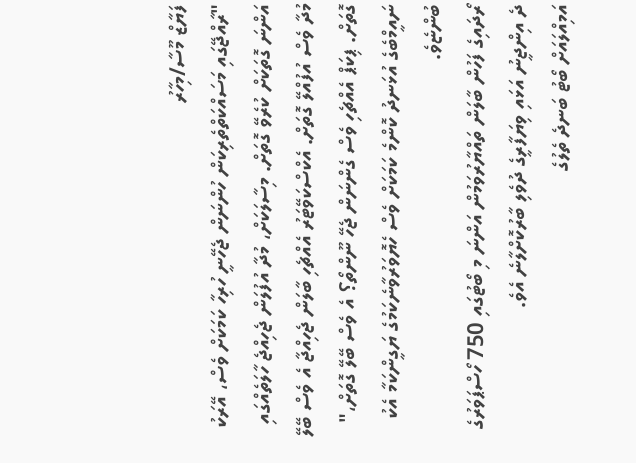ފަޔާޒް މޫސާ/މިހާރު
"ރާއްޖޭގައި މަސައްކަތްތެރިކަން ހުންނަން ޖެހޭނީ ހުރިހާ ކަމަކަށް ވެސް، އޭރަކު އަންނަ ގޮތަކަށް ކުރެވޭ ގޮތަށް. މިސާލަކަށް، މުދާ އުފުލަން ޖެހިއްޖެ ހާލަތެއްގައި މުދާ ވެސް އުފުއްލޭ ގޮތަށް. އެކްސްކަވޭޓަރު އެއްޗެހި ބާލަން ޖެހިއްޖާ އެ ވެސް ބޭލޭ ގޮތަށް. ޕިކަޕް އެއްޗެހި ވެސް ގެންނަން ޖެހޭ ނޫންތޯ؟ އެ ވެސް ބޭލޭ ގޮތަށް،" ނައީމްބެގެ އުޅަނދު ކޮންމެ ކަމަކަށް ވެސް ހެޔޮވަރުވާނެކަމުގެ ޔަގީންކަމާ އެކު ބުންޏެވެ.
ރޯދައިގެ ފަހުން ބާލަން ތައްޔާރުވަމުން އަންނަ މި ބޯޓުގައި 750 ހޯސްޕަވަރުގެ ދެ އިންޖީނު އަޅައި ވިޔަފާރީގެ ދުވެލި ބާރުކޮށްލާނެ އެވެ.
އަމިއްލައަށް ބޯޓު ބަނދެ ތެލުގެ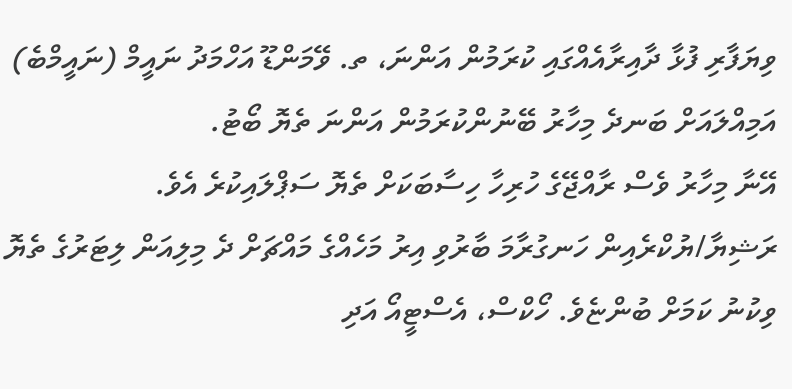ވިޔަފާރި ފުޅާ ދާއިރާއެއްގައި ކުރަމުން އަންނަ، ތ. ވޭމަންޑޫ އަހްމަދު ނައީމް (ނައީމްބެ) އަމިއްލައަށް ބަނދެ މިހާރު ބޭނުންކުރަމުން އަންނަ ތެޔޮ ބޯޓު.
އޭނާ މިހާރު ވެސް ރާއްޖޭގެ ހުރިހާ ހިސާބަކަށް ތެޔޮ ސަޕްލައިކުރެ އެވެ. ރަޝިޔާ/ޔުކްރެއިން ހަނގުރާމަ ބާރުވި އިރު މަހެއްގެ މައްޗަށް ދެ މިލިއަން ލިޓަރުގެ ތެޔޮ ވިކުނު ކަމަށް ބުންޏެވެ. ހޯކްސް، އެސްޓީއޯ އަދި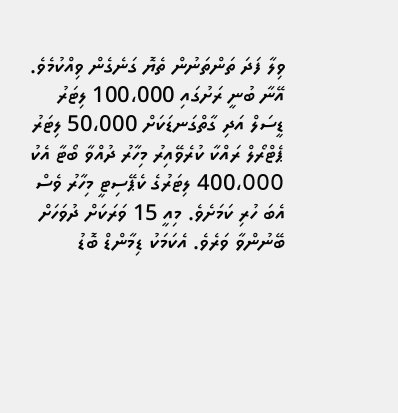ވިލާ ފަދަ ތަންތަނުން ތެޔޮ ގަނެގެން ވިއްކުމެވެ. އޭނާ ބުނީ ރަށުގައި 100،000 ލިޓަރު ޑީސަލް އަދި ގާތްގަނޑަކަށް 50،000 ލިޓަރު ޕެޓްރޯލް ރައްކާ ކުރެވޭއިރު މިހާރު ދުއްވާ ބޯޓާ އެކު 400،000 ލިޓަރުގެ ކެޕޭސިޓީ މިހާރު ވެސް އެބަ ހުރި ކަމަށެވެ. މިއީ 15 ވަރަކަށް ދުވަހަށް ބޭނުންވާ ވަރެވެ. އެކަމަކު ޑިމާންޑް ބޮޑު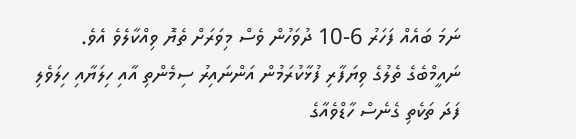ނަމަ ބައެއް ފަހަރު 6-10 ދުވަހުން ވެސް މިވަރަށް ތެޔޮ ވިއްކާލެވެ އެވެ.
ނައީމްބެގެ ތެލުގެ ވިޔަފާރި ފުޅާކުރަމުން އަންނައިރު ސިމެންތި އާއި ހިލަޔާއި ހިލަވެލި ފަދަ ތަކެތި ގެނެސް ހާޑްވެއާގެ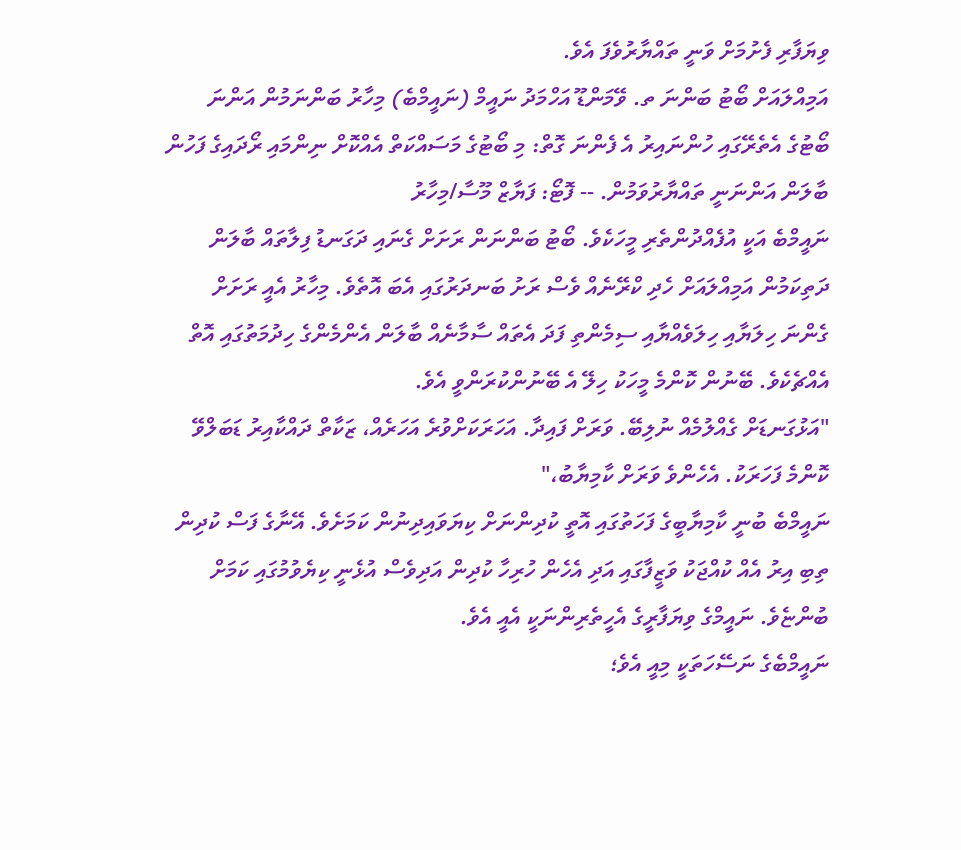ވިޔަފާރި ފެށުމަށް ވަނީ ތައްޔާރުވެފަ އެވެ.
އަމިއްލައަށް ބޯޓު ބަންނަ ތ. ވޭމަންޑޫ އަހްމަދު ނައީމް (ނައީމްބެ) މިހާރު ބަންނަމުން އަންނަ ބޯޓުގެ އެތެރޭގައި ހުންނައިރު އެ ފެންނަ ގޮތް: މި ބޯޓުގެ މަސައްކަތް އެއްކޮށް ނިންމައި ރޯދައިގެ ފަހުން ބާލަން އަންނަނީ ތައްޔާރުވަމުން. -- ފޮޓޯ: ފަޔާޒް މޫސާ/މިހާރު
ނައީމްބެ އަކީ އުފެއްދުންތެރި މީހަކެވެ. ބޯޓު ބަންނަން ރަށަށް ގެނައި ދަގަނޑު ފިލާތައް ބާލަން ދަތިކަމުން އަމިއްލައަށް ހެދި ކްރޭނެއް ވެސް ރަށު ބަނދަރުގައި އެބަ އޮތެވެ. މިހާރު އެއީ ރަށަށް ގެންނަ ހިލަޔާއި ހިލަވެއްޔާއި ސިމެންތި ފަދަ އެތައް ސާމާނެއް ބާލަން އެންމެންގެ ހިދުމަތުގައި އޮތް އެއްޗެކެވެ. ބޭނުން ކޮންމެ މީހަކު ހިލޭ އެ ބޭނުންކުރަންވީ އެވެ.
"އަޅުގަނޑަށް ގެއްލުމެއް ނުލިބޭ. ވަރަށް ފައިދާ. އަހަރަކަށްވުރެ އަހަރެއް، ޒަކާތް ދައްކާއިރު ޑަބަލްވޭ ކޮންމެ ފަހަރަކު. އެހެންވެ ވަރަށް ކާމިޔާބު،"
ނައީމްބެ ބުނީ ކާމިޔާބީގެ ފަހަތުގައި އޮތީ ކުދިންނަށް ކިޔަވައިދިނުން ކަމަށެވެ. އޭނާގެ ފަސް ކުދިން ތިބި އިރު އެއް ކުއްޖަކު ވަޒީފާގައި އަދި އެހެން ހުރިހާ ކުދިން އަދިވެސް އުޅެނީ ކިޔެވުމުގައި ކަމަށް ބުންޏެވެ. ނައީމްގެ ވިޔަފާރީގެ އެހީތެރިންނަކީ އެއީ އެވެ.
ނައީމްބެގެ ނަސޭހަތަކީ މިއީ އެވެ؛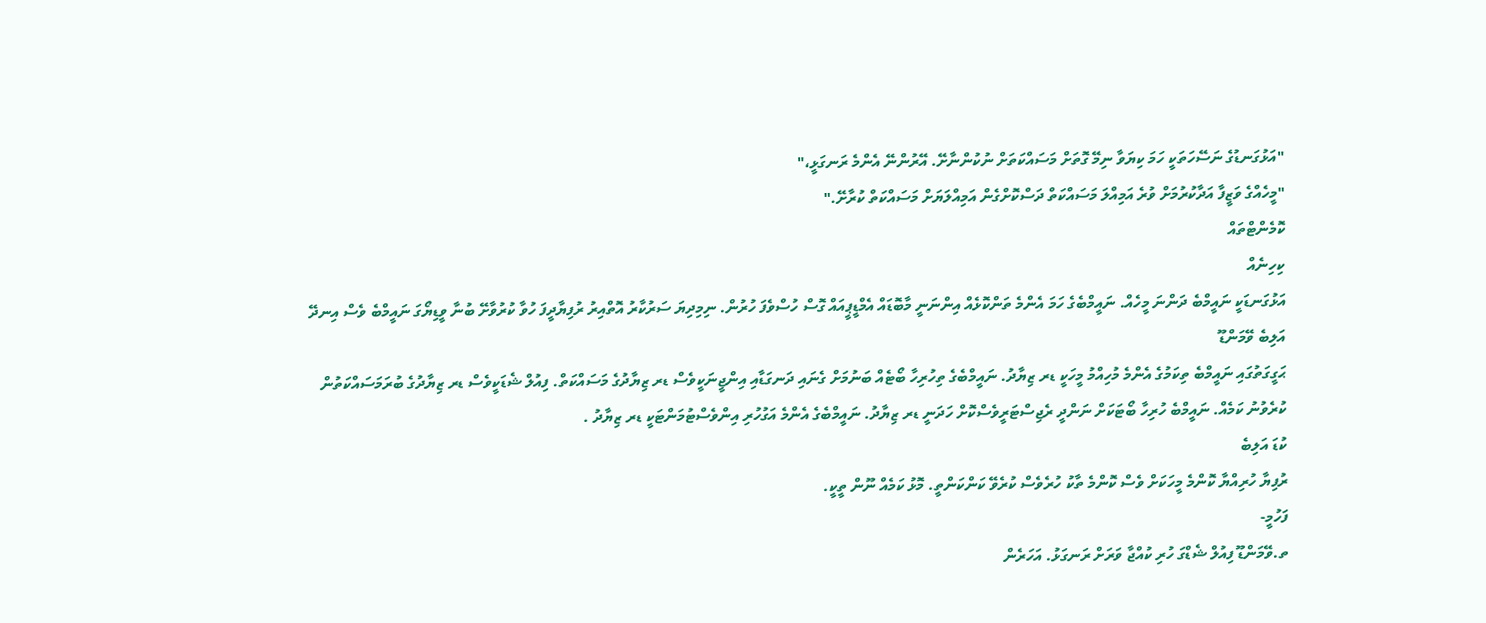"އަޅުގަނޑުގެ ނަސޭހަތަކީ ހަމަ ކިޔަވާ ނިމޭ ގޮތަށް މަސައްކަތަށް ނުކުންނާށޭ. އޭރުންނޭ އެންމެ ރަނގަޅީ،"
"މީހެއްގެ ވަޒީފާ އަދާކުރުމަށް ވުރެ އަމިއްލަ މަސައްކަތް ދަސްކޮށްގެން އަމިއްލަޔަށް މަސައްކަތް ކުރާށޭ."
ކޮމެންޓްތައް
ކިހިނެއް
އަޅުގަނޑަކީ ނައީމްބެ ދަންނަ މީހެއް. ނައީމްބެގެ ހަމަ އެންމެ ތަންކޮޅެއް އިންނަނީ މާބޮޑައް އެމްޑީޕީއައް ގޮސް ހުސްވެފަ ހުރުން. ނިމިދިޔަ ސަރުކާރު އޮތްއިރު ރުފިޔާދީފަ ހުވާ ކުރުވާށޭ ބުނާ ވީޑިޔޯގަ ނައީމްބެ ވެސް އިނދޭ
އަލިބެ ވޭމަންޑޫ
ޙަގީގަތުގައި ނައީމްބެ ތިކަމުގެ އެންމެ މުހިއްމު މީހަކީ ޑރ ޒިޔާދު. ނައީމްބެގެ ތިހުރިހާ ބޯޓެއް ބަނުމަށް ގެނައި ދަނގަޑާއި އިންޖީނަކީވެސް ޑރ ޒިޔާދުގެ މަސައްކަތް. ފިއުލް ޝެޑަކީވެސް ޑރ ޒިޔާދުގެ ބުރަމަސައްކަތުން ކުރެވުނު ކަމެއް. ނައީމްބެ ހުރިހާ ބޯޓަކަށް ނަންދީ ރެޖިސްޓަރީވެސްކޮށް ހަދަނީ ޑރ ޒިޔާދު. ނައީމްބެގެ އެންމެ އަގުހުރި އިންވެސްޓުމަންޓަކީ ޑރ ޒިޔާދު .
ކުޑަ އަލިބެ
ރުފިޔާ ހުރިއްޔާ ކޮންމެ މީހަކަށް ވެސް ކޮންމެ ތާކު ހުރެވެސް ކުރެވޭ ކަންކަންތީ. މޮޅު ކަމެއް ނޫން ތީކީ.
ފަހުމީ-
ތ.ވޭމަންޑޫ ފިއުލް ޝެޑްގަ ހުރި ކުއްޖާ ވަރަށް ރަނގަޅު. އަހަރެން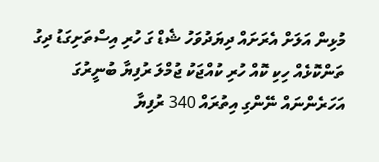މުޅިން އަލަށް އެރަށައް ދިޔަދުވަހު ޝެޑް ގަ ހުރި އިސްތަށިގަޑު ދިގު ތަންކޮޅެއް ހިކި ކޮއް ހުރި ކުއްޖަކު ޖުމްލަ ރުފިޔާ ބުނީރުގަ އަހަރެންނައް ނޭންގި އިތުރައް 340 ރުފިޔާ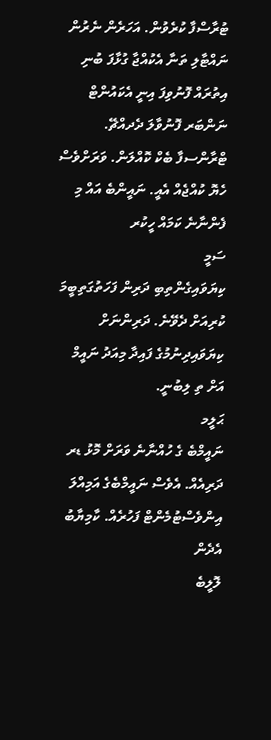ޓުރާސްފާ ކުރެވުން. އަހަރެން ނެރުން ނައްޓާލި ތަނާ އެކުއްޖާ ގުޅާފަ ބުނި އިތުރައް ފޮނުވިފަ އިނީ އެކައުންޓް ނަންބަރ ފޮނުވާލަ ދެދއްޗޭ. ޓްރާންސފާ ބެކް ކޮއްލަން. ވަރަށްވެސް ހެޔޮ ކުއްޖެއް އެއީ. ނައީންބެ އައް މި ފެންނާނެ ކަމައް ހީކުރ
ސަމީ
ކިޔަވައިގެންތިބި ދަރިން ފަހަތުގަތިބީމަ ކުރިއަށް ދެވޭނެ. ދަރިންނަށް ކިޔަވައިދިނުމުގެ ފައިދާ މިއަދު ނައީމް އަށް ތި ލިބުނީ.
ޙަލީމ
ނައީމްބެ ގެ ހުއްނާނެ ވަރަށް މޮޅު ޑރ ދަރިއެއް. އެވެސް ނައީމްބެގެ އަމިއްލަ އިންވެސްޓުމެންޓް ފަހުރެއް. ކާމިޔާބު އެދެން
ލޮލީބެ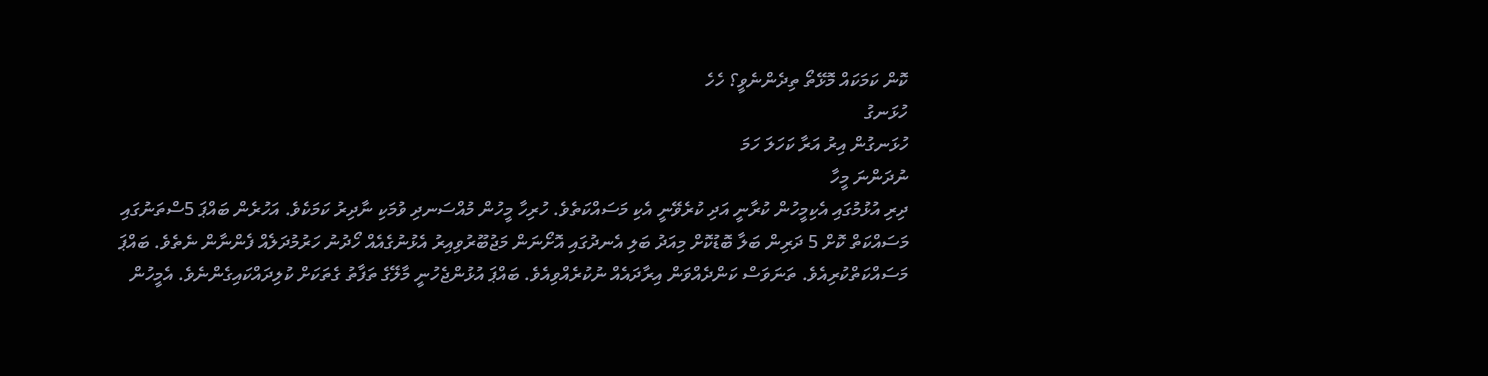ކޮން ކަމަކައް މޮޅޭތޯ ތިދެންނެވީ؟ ހެހެ
ހުޅަނގު
ހުޅަނގުން އިރު އަރާ ކަހަލަ ހަމަ
ނުދަންނަ މީހާ
ދިރި އުޅުމުގައި އެކިމީހުން ކުރާނީ އަދި ކުރެވޭނީ އެކި މަސައްކަތެވެ. ހުރިހާ މީހުން މުއްސަނދި ވުމަކި ނާދިރު ކަމަކެވެ. އަހުރެން ބައްޕަ 5ސްތަނުގައި މަސައްކަތް ކޮށް 5 ދަރިން ބަލާ ބޮޑުކޮށް މިއަދު ބަލި އެނދުގައި އޮށޯނަން މަޖުބޫރުވިއިރު އެޅުނުގެއެއް ހޯދުނު ހަރުމުދަލެއް ފެންނާން ނެތެވެ. ބައްޕަ މަސައްކަތްކުރިއެވެ. ތަނަވަސް ކަންދެއްވަން އިރާދައެއް ނުކުރެއްވިއެވެ. ބައްޕަ އުޅުންޖެހުނީ މާލޭގެ ތަފާތު ގެތަކަށް ކުލިދައްކައިގެންނެވެ. އެމީހުން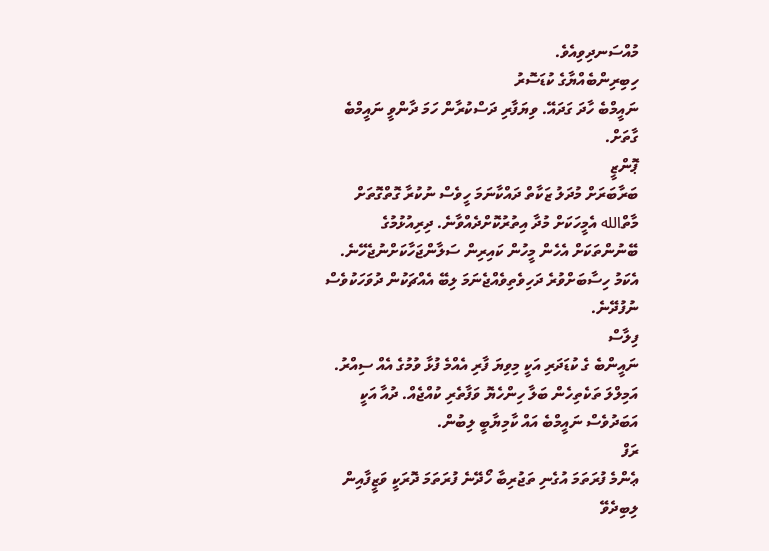މުއްސަނދިވިއެވެ.
ހިބިރިންބެއްޔާގެ ކުޑަސޮރު
ނައީމްބެ ހާދަ ގަދައޭ. ވިޔަފާރި ދަސްކުރާން ހަމަ ދާންވީ ނައީމްބެ ގާތަށް.
ޕޮންޒީ
ބަރާބަރަށް މުދަލު ޒަކާތް ދައްކާނަމަ ހީވެސް ނުކުރާ ގޮތްގޮތަށް މާތްالله އެމީހަކަށް މުދާ އިތުރުކޮށްދެއްވާނެ. ދިރިއުޅުމުގެ ބޭނުންތަކަށް އެހެން މީހުން ކައިރިން ސަލާންޖަހާކަށްނުޖެހޭނެ. އެކަމު ހިސާބަށްވުރެ ދަހިވެތިވެއްޖެނަމަ ލިބޭ އެއްޗަކުން ދުވަހަކުވެސް ނުފުދޭނެ.
ފިލާސް
ނައީންބެ ގެ ކުޑަދަރި އަކީ މިވިޔަ ފާރި އެއްމެ ފުޅާ ވުމުގެ އެއް ސިއްރު. އަމިލްލަ ތަކެތިހެން ބަލާ ހިންހެޔޮ ވަފާތެރި ކުއްޖެއް. ދުއާ އަކީ އަބަދުވެސް ނައީމްބެ އައް ކާމިޔާބީ ލިބުން.
ރަފް
ޢެންމެ ފުރަތަމަ އުގެނި ތަޖުރިބާ ހޯދޭނެ ފުރަތަމަ ދޮރަކީ ވަޒީފާއިން ލިބިދެވޭ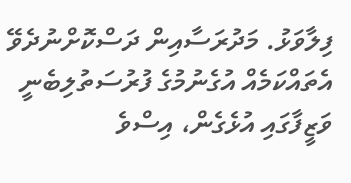ފިލާވަޅު. މަދުރަސާއިން ދަސްކޮށްނުދެވޭ އެތައްކަމެއް އުގެނުމުގެ ފުރުސަތުލިބެނީ ވަޒީފާގައި އުޅެގެން، އިސްވެ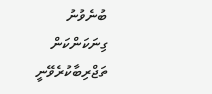ބުނެވުނު ގިނަކަންކަން ތަޖްރިބާކުރެވޭނީ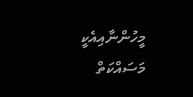މީހުންނާއިއެކީ މަސައްކަތް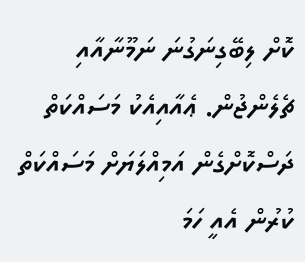ކޮށް ލިބޭގިނަގުނަ ނަމޫނާއާއި ޗެލެންޖުން. ޢެއާއިއެކު މަސައްކަތް ދަސްކޮށްގެން އަމިއްލަޔަށް މަސައްކަތް ކުރުން އެއީ ހަމަ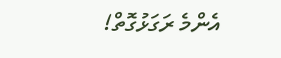އެންމެ ރަގަޅުގޮތް!